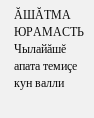ĂШĂТМА ЮРАМАСТЬ
Чылайăшĕ апата темиçе кун валли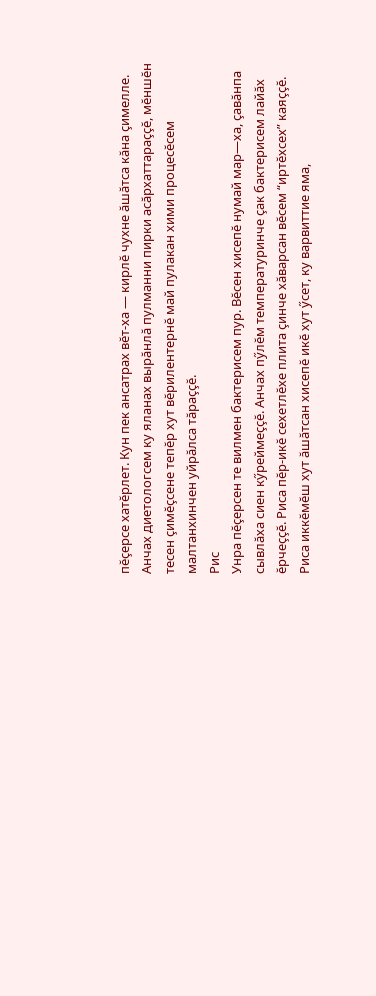пĕçерсе хатĕрлет. Кун пек ансатрах вĕт-ха — кирлĕ чухне ăшăтса кăна çимелле. Анчах диетологсем ку яланах вырăнлă пулманни пирки асăрхаттараççĕ, мĕншĕн тесен çимĕçсене тепĕр хут вĕрилентернĕ май пулакан хими процесĕсем малтанхинчен уйрăлса тăраççĕ.
Рис
Унра пĕçерсен те вилмен бактерисем пур. Вĕсен хисепĕ нумай мар—ха, çавăнпа сывлăха сиен кӳреймеççĕ. Анчах пӳлĕм температуринче çак бактерисем лайăх ĕрчеççĕ. Риса пĕр-икĕ сехетлĕхе плита çинче хăварсан вĕсем “иртĕхсех” каяççĕ. Риса иккĕмĕш хут ăшăтсан хисепĕ икĕ хут ӳсет, ку варвиттие яма,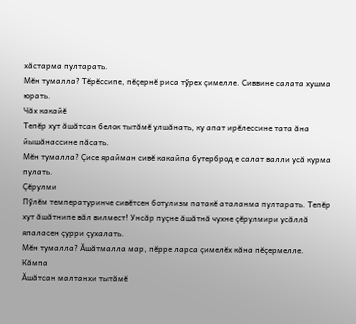хăстарма пултарать.
Мĕн тумалла? Тĕрĕссипе, пĕçернĕ риса тӳрех çимелле. Сиввине салата хушма юрать.
Чăх какайĕ
Тепĕр хут ăшăтсан белок тытăмĕ улшăнать, ку апат ирĕлессине тата ăна йышăнассине пăсать.
Мĕн тумалла? Çисе ярайман сивĕ какайпа бутерброд е салат валли усă курма пулать.
Çĕрулми
Пӳлĕм температуринче сивĕтсен ботулизм патакĕ аталанма пултарать. Тепĕр хут ăшăтнипе вăл вилмест! Унсăр пуçне ăшăтнă чухне çĕрулмири усăллă япаласен çурри çухалать.
Мĕн тумалла? Ăшăтмалла мар, пĕрре ларса çимелĕх кăна пĕçермелле.
Кăмпа
Ăшăтсан малтанхи тытăмĕ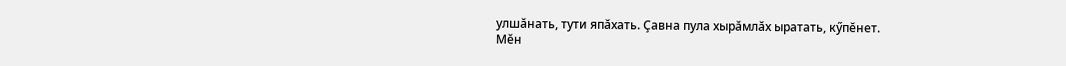улшăнать, тути япăхать. Çавна пула хырăмлăх ыратать, кӳпĕнет.
Мĕн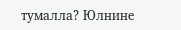тумалла? Юлнине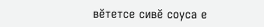вĕтетсе сивĕ соуса е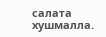салата хушмалла.